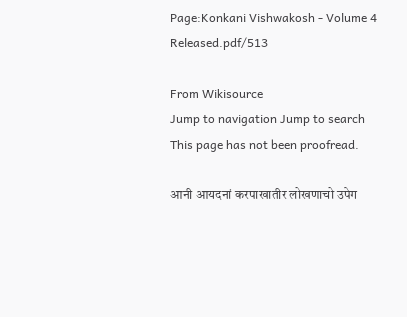Page:Konkani Vishwakosh - Volume 4 Released.pdf/513

From Wikisource
Jump to navigation Jump to search
This page has not been proofread.

आनी आयदनां करपाखातीर लोखणाचो उपेग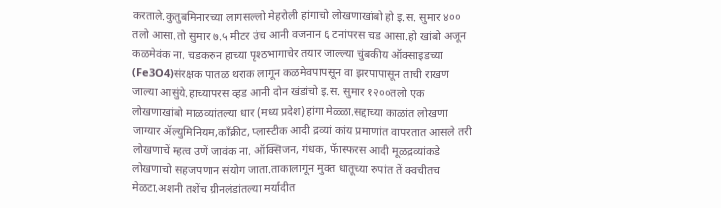करताले.कुतुबमिनारच्या लागसल्लो मेहरोली हांगाचो लोखणाखांबो हो इ.स. सुमार ४०० तलो आसा.तो सुमार ७.५ मीटर उंच आनी वजनान ६ टनांपरस चड आसा.हो खांबो अजून कळमेवंक ना. चडकरुन हाच्या पृश्ठभागाचेर तयार जाल्ल्या चुंबकीय ऑक्साइडच्या (Fe3O4)संरक्षक पातळ थराक लागून कळमेवपापसून वा झरपापासून ताची राखण जाल्या आसुंये.हाच्यापरस व्हड आनी दोन खंडांचो इ.स. सुमार १२००तलो एक लोखणाखांबो माळव्यांतल्या धार (मध्य प्रदेश‌‌)हांगा मेळ्ळा.सद्दाच्या काळांत लोखणा जाग्यार ॲल्युमिनियम,काँक्रीट, प्लास्टीक आदी द्रव्यां कांय प्रमाणांत वापरतात आसले तरी लोखणाचें म्हत्व उणें जावंक ना. ऑक्सिजन, गंधक, फॅास्फरस आदी मूळद्रव्यांकडे लोखणाचो सहजपणान संयोग जाता.ताकालागून मुक्त धातूच्या रुपांत तें क्वचीतच मेळटा.अशनी तशेंच ग्रीनलंडांतल्या मर्यादीत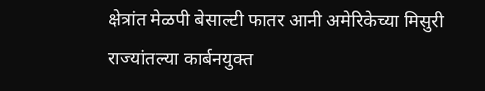क्षेत्रांत मेळपी बेसाल्टी फातर आनी अमेरिकेच्या मिसुरी राज्यांतल्या कार्बनयुक्त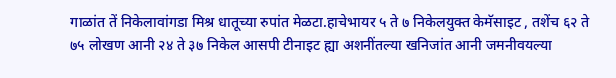गाळांत तें निकेलावांगडा मिश्र धातूच्या रुपांत मेळटा.हाचेभायर ५ ते ७ निकेलयुक्त केमॅसाइट , तशेंच ६२ ते ७५ लोखण आनी २४ ते ३७ निकेल आसपी टीनाइट ह्या अशनींतल्या खनिजांत आनी जमनीवयल्या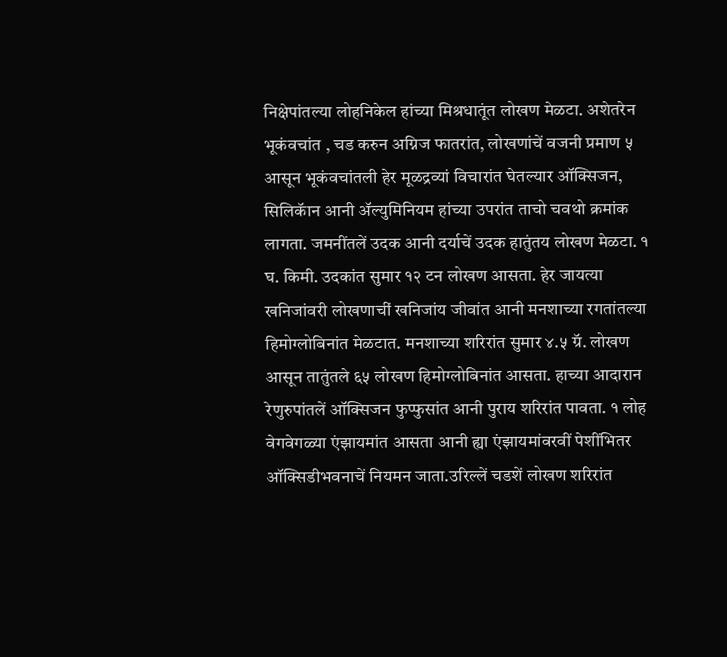निक्षेपांतल्या लोहनिकेल हांच्या मिश्रधातूंत लोखण मेळटा. अशेतरेन भूकंवचांत , चड करुन अग्निज फातरांत, लोखणांचें वजनी प्रमाण ५ आसून भूकंवचांतली हेर मूळद्रव्यां विचारांत घेतल्यार ऑक्सिजन, सिलिकॅान आनी ॲल्युमिनियम हांच्या उपरांत ताचो चवथो क्रमांक लागता. जमनींतलें उदक आनी दर्याचें उदक हातुंतय लोखण मेळटा. १ घ. किमी. उदकांत सुमार १२ टन लोखण आसता. हेर जायत्या खनिजांवरी लोखणाचीं खनिजांय जीवांत आनी मनशाच्या रगतांतल्या हिमोग्लोबिनांत मेळटात. मनशाच्या शरिरांत सुमार ४.५ ग्रॅ. लोखण आसून तातुंतले ६५ लोखण हिमोग्लोबिनांत आसता. हाच्या आदारान रेणुरुपांतलें ऑक्सिजन फुप्फुसांत आनी पुराय शरिरांत पावता. १ लोह वेगवेगळ्या एंझायमांत आसता आनी ह्या एंझायमांवरवीं पेशींभितर ऑक्सिडीभवनाचें नियमन जाता.उरिल्लें चडशें लोखण शरिरांत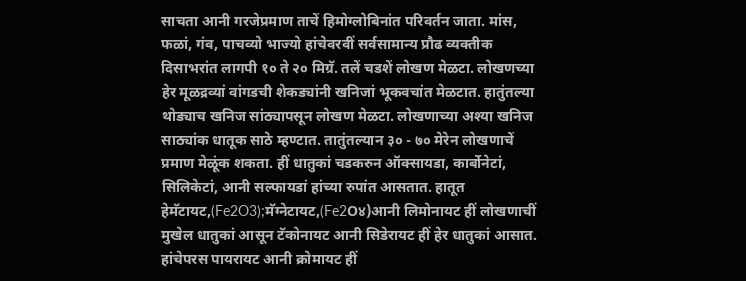साचता आनी गरजेप्रमाण ताचें हिमोग्लोबिनांत परिवर्तन जाता. मांस, फळां, गंव, पाचव्यो भाज्यो हांचेवरवीं सर्वसामान्य प्रौढ व्यक्तीक दिसाभरांत लागपी १० ते २० मिग्रॅ. तलें चडशें लोखण मेळटा. लोखणच्या हेर मूळद्रव्यां वांगडची शेकड्यांनी खनिजां भूकवचांत मेळटात. हातुंतल्या थोड्याच खनिज सांठ्यापसून लोखण मेळटा. लोखणाच्या अश्या खनिज साठ्यांक धातूक साठे म्हण्टात. तातुंतल्यान ३० - ७० मेरेन लोखणाचें प्रमाण मेळूंक शकता. हीं धातुकां चडकरुन ऑक्सायडा, कार्बोनेटां, सिलिकेटां, आनी सल्फायडां हांच्या रुपांत आसतात. हातूत हेमॅटायट,(Fe2O3);मॅग्नेटायट,(Fe2O४)आनी लिमोनायट हीं लोखणाचीं मुखेल धातुकां आसून टॅकोनायट आनी सिडेरायट हीं हेर धातुकां आसात. हांचेपरस पायरायट आनी क्रोमायट हीं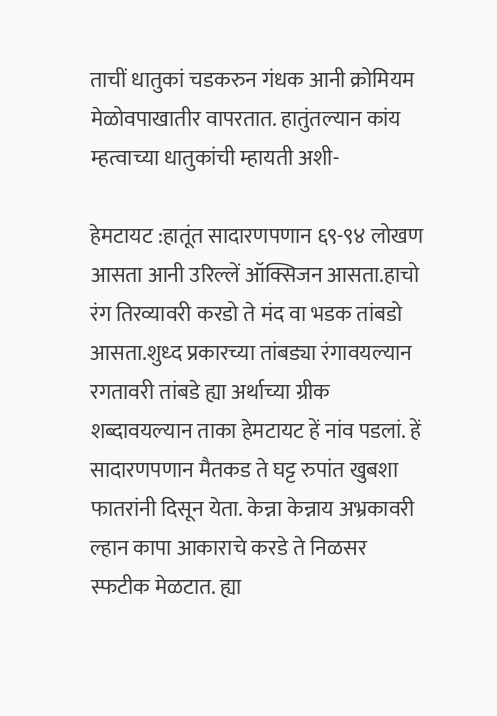ताचीं धातुकां चडकरुन गंधक आनी क्रोमियम मेळोवपाखातीर वापरतात. हातुंतल्यान कांय म्हत्वाच्या धातुकांची म्हायती अशी-

हेमटायट :हातूंत सादारणपणान ६९-९४ लोखण आसता आनी उरिल्लें ऑक्सिजन आसता.हाचो रंग तिरव्यावरी करडो ते मंद वा भडक तांबडो आसता.शुध्द प्रकारच्या तांबड्या रंगावयल्यान रगतावरी तांबडे ह्या अर्थाच्या ग्रीक शब्दावयल्यान ताका हेमटायट हें नांव पडलां. हें सादारणपणान मैतकड ते घट्ट रुपांत खुबशा फातरांनी दिसून येता. केन्ना केन्नाय अभ्रकावरी ल्हान कापा आकाराचे करडे ते निळसर स्फटीक मेळटात. ह्या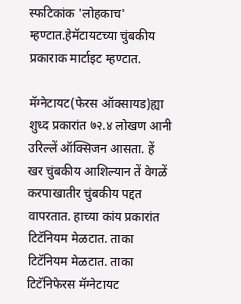स्फटिकांक 'लोहकाच' म्हण्टात.हेमॅटायटच्या चुंबकीय प्रकाराक मार्टाइट म्हण्टात.

मॅग्नेटायट(फेरस ऑक्सायड)ह्या शुध्द प्रकारांत ७२.४ लोखण आनी उरिल्लें ऑक्सिजन आसता. हें खर चुंबकीय आशिल्यान तें वेगळें करपाखातीर चुंबकीय पद्दत वापरतात. हाच्या कांय प्रकारांत टिटॅनियम मेळटात. ताका टिटॅनियम मेळटात. ताका टिटॅनिफेरस मॅग्नेटायट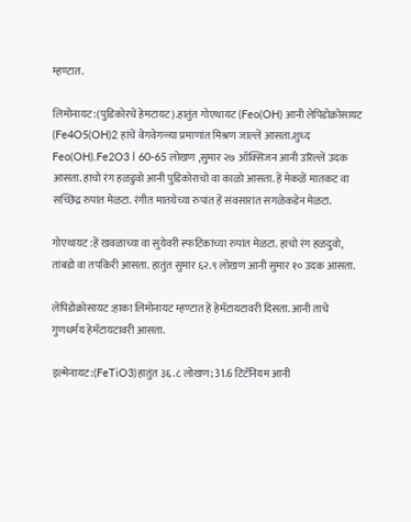म्हण्टात.

लिमोनायट:(पुडिकोरचें हेमटायट‌).हातुंत गोएथायट (Feo(OH) आनी लेपिडोक्रोसायट (Fe4O5(OH)2 हांचें वेगवेगळ्या प्रमाणांत मिश्रण जाल्लें आसता.शुध्द Feo(OH).Fe2O3 l 60-65 लोखण ,सुमार २७ ऑक्सिजन आनी उरिल्लें उदक आसता. हाचो रंग हळडुवो आनी पुडिकोराचो वा काळो आसता. हें मेकळें मातकट वा सच्छिद्र रुपांत मेळटा. रंगीत मातयेच्या रुपांत हें संवसारांत सगळेकडेन मेळटा.

गोएथायट :हें खवळाच्या वा सुयेवरी स्फटिकांच्या रुपांत मेळटा. हाचो रंग हळदुवो, तांबडो वा तपकिरी आसता. हातुंत सुमार ६२.९ लोखण आनी सुमार १० उदक आसता.

लेपिडोक्रोसायट :हाका लिमोनायट म्हण्टात हें हेमॅटायटावरी दिसता. आनी ताचे गुणधर्मय हेमॅटायटावरी आसता.

इल्मेनायट:(FeTiO3)हातुंत ३६.८ लोखण; 31.6 टिटॅनियम आनी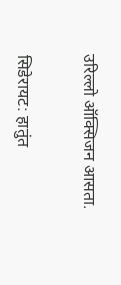उरिल्लो ऑक्सिजन आसता.

सिडेरायट: हातुंत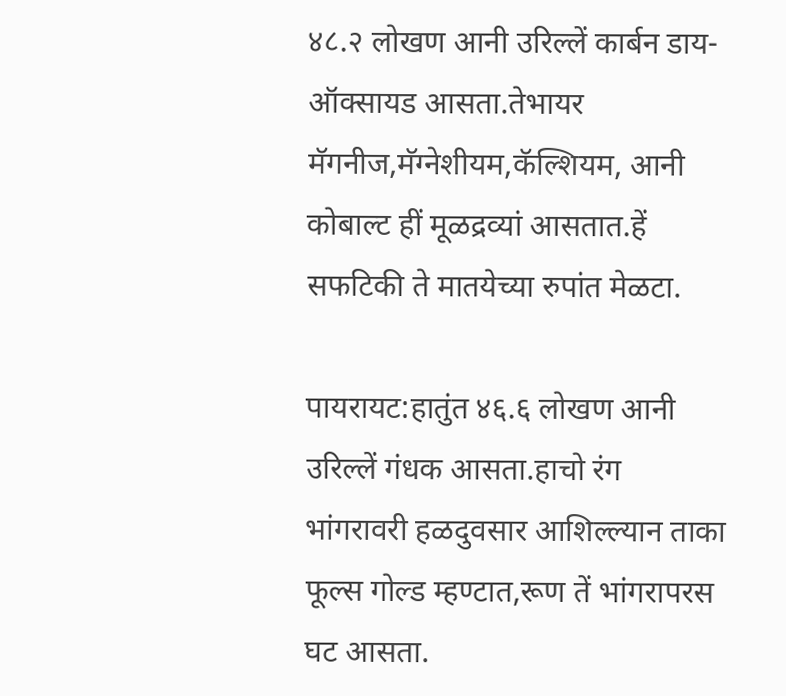४८.२ लोखण आनी उरिल्लें कार्बन डाय-ऑक्सायड आसता.तेभायर मॅगनीज,मॅग्नेशीयम,कॅल्शियम, आनी कोबाल्ट हीं मूळद्रव्यां आसतात.हें सफटिकी ते मातयेच्या रुपांत मेळटा.

पायरायट:हातुंत ४६.६ लोखण आनी उरिल्लें गंधक आसता.हाचो रंग भांगरावरी हळदुवसार आशिल्ल्यान ताका फूल्स गोल्ड म्हण्टात,रूण तें भांगरापरस घट आसता.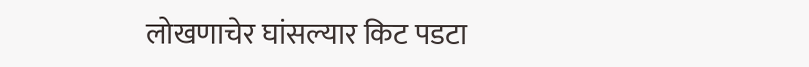लोखणाचेर घांसल्यार किट पडटा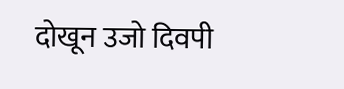दोखून उजो दिवपी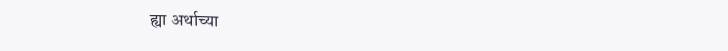ह्या अर्थाच्या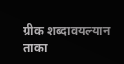ग्रीक शब्दावयल्यान ताका